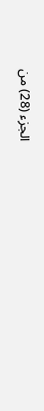الجزء (28) من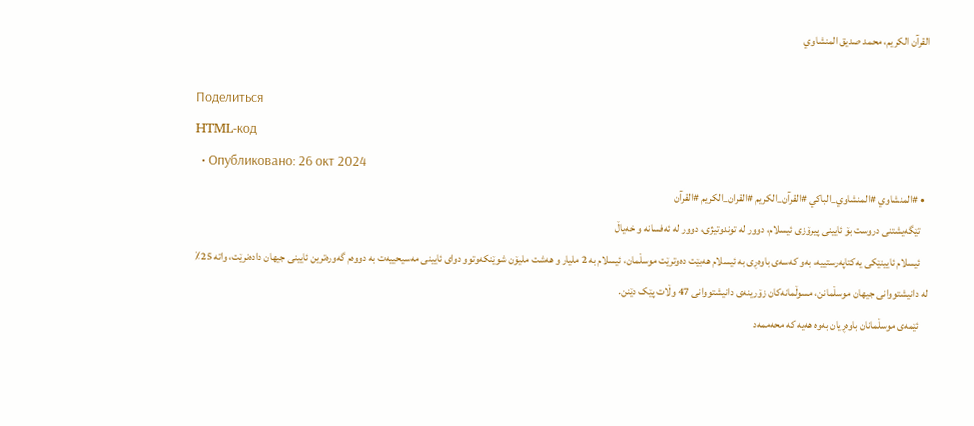القرآن الكريم، محمد صديق المنشاوي

Поделиться
HTML-код
  • Опубликовано: 26 окт 2024
  • #المنشاوي #المنشاوي_الباكي #القرآن_الكريم #القران_الكريم #القرآن
    تێگەیشتنی دروست بۆ ئایینی پیرۆزی ئیسلام، دوور لە توندوتیژی، دوور لە ئەفسانە و خەیاڵ
    ئیسلام ئایینێکی یەکتاپەرستییە، بەو کەسەی باوەڕی بە ئیسلام ھەبێت دەوترێت موسڵمان، ئیسلام بە 2 ملیار و ھەشت ملیۆن شوێنکەوتوو دوای ئایینی مەسیحییەت بە دووەم گەورەترین ئایینی جیھان دادەنرێت، واتە 25٪ لە دانیشتووانی جیھان موسڵمانن، مسوڵمانەکان زۆرینەی دانیشتووانی 47 وڵات پێک دێنن.
    ئێمەی موسڵمانان باوەڕیان بەوە ھەیە کە محەممەد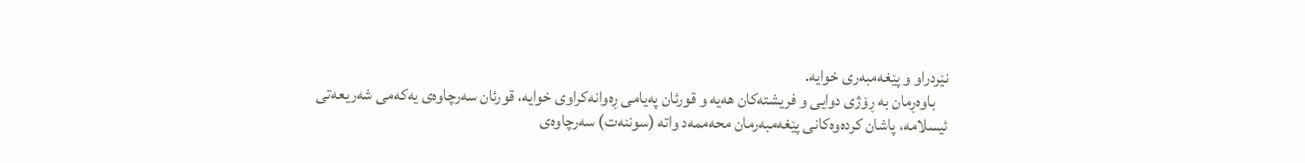نێردراو و پێغەمبەری خوایە.
    باوەڕمان بە ڕۆژی دوایی و فریشتەکان ھەیە و قورئان پەیامی ڕەوانەکراوی خوایە، قورئان سەرچاوەی یەکەمی شەریعەتی ئیسلامە، پاشان کردەوەکانی پێغەمبەرمان محەممەد واتە (سوننەت) سەرچاوەی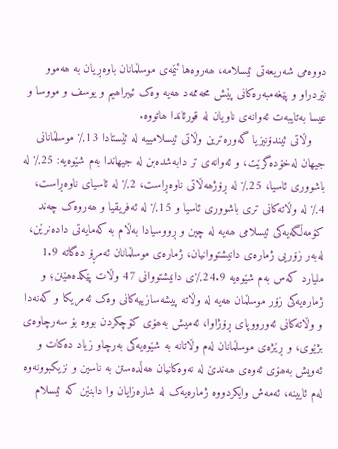دووەمی شەریعەتی ئیسلامە، ھەروەها ئێمەی موسڵمانان باوەڕیان بە ھەموو نێردراو و پێغەمبەرەکانی پێش محەممەد ھەیە وەک ئیبراھیم و یوسف و مووسا و عیسا بەتایبەت ئەوانەی ناویان لە قورئاندا ھاتووە.
    وڵاتی ئیندۆنیزیا گەورەترین وڵاتی ئیسلامییە لە ئێستادا 13٪ موسڵمانانی جیھان لەخۆدەگرێت، و ئەوانەی تر دابەشدەبن لە جیھاندا بەم شێوەیە: 25٪ لە باشووری ئاسیا، 25٪ لە ڕۆژھەڵاتی ناوەڕاست، 2٪ لە ئاسیای ناوەڕاست، 4٪ لە وڵاتەکانی تری باشووری ئاسیا و 15٪ لە ئەفریقیا و ھەروەک چەند کۆمەڵگەیەکی ئیسلامی ھەیە لە چین و ڕووسیادا بەڵام بە کەمایەتی دادەنرێن، لەبەر زۆریی ژمارەی دانیشتووانیان، ژمارەی موسڵمانان ئەمڕۆ دەگاتە 1.9 ملیارد کەس بەم شێوەیە 24.9٪ی دانیشتووانی 47 وڵات پێکدەھێنن؛ و ژمارەیەکی زۆر موسڵمان ھەیە لە وڵاتە پیشەسازییەکانی وەک ئەمریکا و کەنەدا و وڵاتەکانی ئەورووپای ڕۆژاوا، ئەمیش بەھۆی کۆچکردن بووە بۆ سەرچاوەی بژێوی، و ڕێژەی موسڵمانان لەم وڵاتانە بە شێوەیەکی بەرچاو زیاد دەکات و ئەویش بەھۆی ئەوەی ھەندێ لە نەوەکانیان ھەڵدەستن بە ناسین و نزیکبوونەوە لەم ئایینە، ئەمەش وایکردووە ژمارەیەک لە شارەزایان وا دابنێن کە ئیسلام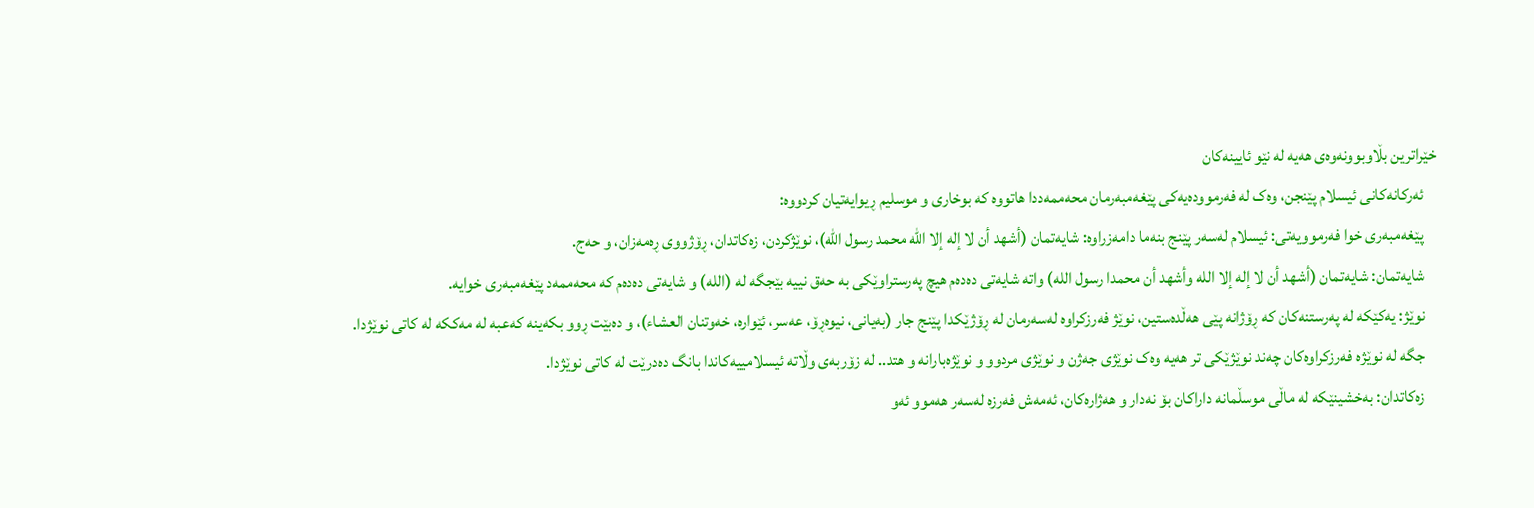خێراترین بڵاوبوونەوەی ھەیە لە نێو ئایینەکان
    ئەرکانەکانی ئیسلام پێنجن، وەک لە فەرموودەیەکی پێغەمبەرمان محەممەددا ھاتووە کە بوخاری و موسلیم ڕیوایەتیان کردووە:
    پێغەمبەری خوا فەرموویەتی: ئیسلام لەسەر پێنج بنەما دامەزراوە: شایەتمان (أشهد أن لا إله إلا الله محمد رسول الله)، نوێژکردن، زەکاتدان، ڕۆژووی ڕەمەزان، و حەج.
    شایەتمان: شایەتمان (أشھد أن لا إلە إلا اللە وأشھد أن محمدا رسول اللە) واتە شایەتی دەدەم ھیچ پەرستراوێکی بە حەق نییە بێجگە لە (اللە) و شایەتی دەدەم کە محەممەد پێغەمبەری خوایە.
    نوێژ: یەکێکە لە پەرستنەکان كه ڕۆژانە پێی ھەڵدەستين، نوێژ فەرزکراوە لەسەرمان لە ڕۆژێکدا پێنج جار (بەیانی، نیوەڕۆ، عەسر، ئێوارە، خەوتنان العشاء)، و دەبێت ڕوو بکەينە کەعبە لە مەککە لە کاتی نوێژدا.
    جگە لە نوێژە فەرزکراوەکان چەند نوێژێکی تر ھەیە وەک نوێژی جەژن و نوێژی مردوو و نوێژەبارانە و ھتد.. لە زۆربەی وڵاتە ئیسلامییەکاندا بانگ دەدرێت لە کاتی نوێژدا.
    زەکاتدان: بەخشینێکە لە ماڵی موسڵمانە داراکان بۆ نەدار و ھەژارەکان، ئەمەش فەرزە لەسەر ھەموو ئەو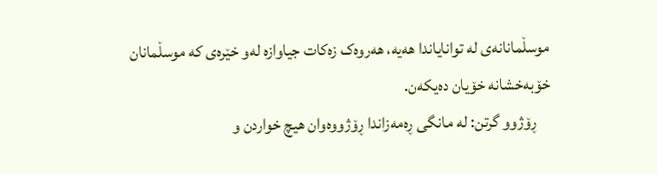موسڵمانانەی لە توانایاندا ھەیە، ھەروەک زەکات جیاوازە لەو خێرەی کە موسڵمانان خۆبەخشانە خۆیان دەیکەن.
    ڕۆژوو گرتن: لە مانگی ڕەمەزاندا ڕۆژووەوان ھیچ خواردن و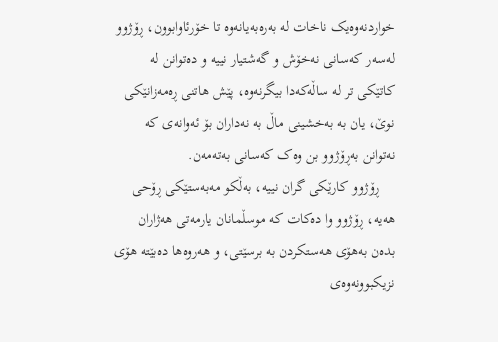خواردنەوەیک ناخات لە بەرەبەیانەوە تا خۆرئاوابوون، ڕۆژوو لەسەر کەسانی نەخۆش و گەشتیار نییە و دەتوانن لە کاتێکی تر لە ساڵەکەدا بیگرنەوە، پێش ھاتنی ڕەمەزانێکی نوێ، یان بە بەخشینی ماڵ بە نەداران بۆ ئەوانەی کە نەتوانن بەڕۆژوو بن وەک کەسانی بەتەمەن.
    ڕۆژوو کارێکی گران نییە، بەڵکو مەبەستێکی ڕۆحی ھەیە، ڕۆژوو وا دەکات کە موسڵمانان یارمەتی ھەژاران بدەن بەھۆی ھەستکردن بە برسێتی، و ھەروەھا دەبێتە ھۆی نزیکبوونەوەی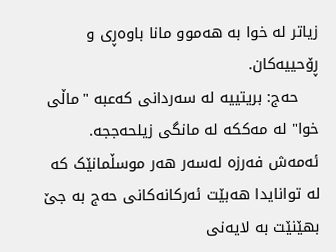زیاتر لە خوا بە ھەموو مانا باوەڕی و ڕۆحییەکان.
    حەج: بریتییە لە سەردانی کەعبە "ماڵی خوا" لە مەککە لە مانگی زیلحەججە. ئەمەش فەرزە لەسەر ھەر موسڵمانێک کە لە توانایدا ھەبێت ئەرکانەکانی حەج بە جێ بھێنێت بە لایەنی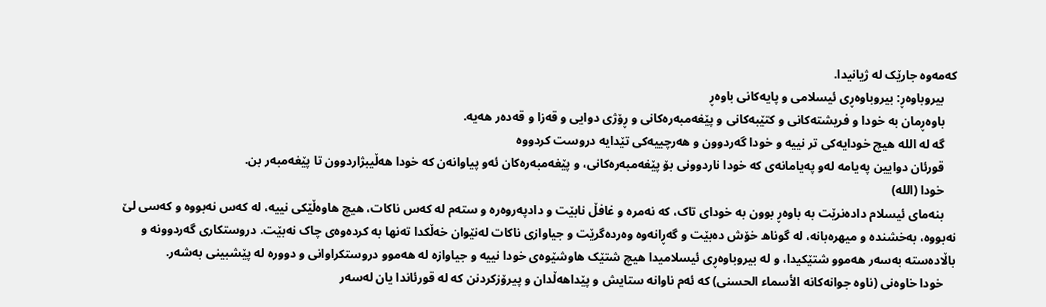کەمەوە جارێک لە ژیانیدا.
    بیروباوەڕ: بیروباوەڕی ئیسلامی و پایەکانی باوەڕ
    باوەڕمان بە خودا و فریشتەکانی و کتێبەکانی و پێغەمبەرەکانی و ڕۆژی دوایی و قەزا و قەدەر ھەیە.
    گە لە اللە ھیچ خودایەکی تر نییە و خودا گەردوون و ھەرچییەکی تێدایە دروست کردووە
    قورئان دوایین پەیامە لەو پەیامانەی کە خودا ناردوونی بۆ پێغەمبەرەکانی، و پێغەمبەرەکان ئەو پیاوانەن کە خودا ھەڵیبژاردوون تا پێغەمبەر بن.
    خودا (اللە)
    بنەمای ئیسلام دادەنرێت بە باوەڕ بوون بە خودای تاک، کە نەمرە و غافڵ نابێت و دادپەروەرە و ستەم لە کەس ناکات، ھیچ ھاوەڵێکی نییە، لە کەس نەبووە و کەسی لێ نەبووە، بەخشندە و میھرەبانە، لە گوناھ خۆش دەبێت و گەڕانەوە وەردەگرێت و جیاوازی ناکات لەنێوان خەڵکدا تەنھا بە کردەوەی چاک نەبێت. دروستکاری گەردوونە و باڵادەستە بەسەر ھەموو شتێکیدا، و لە بیروباوەڕی ئیسلامیدا ھیچ شتێک ھاوشێوەی خودا نییە و جیاوازە لە ھەموو دروستکراوانی و دوورە لە پێشبینی بەشەر.
    خودا خاوەنى (ناوە جوانەکانە الأسماء الحسنى) کە ئەم ناوانە ستایش و پێداھەڵدان و پیرۆزکردنن کە لە قورئاندا یان لەسەر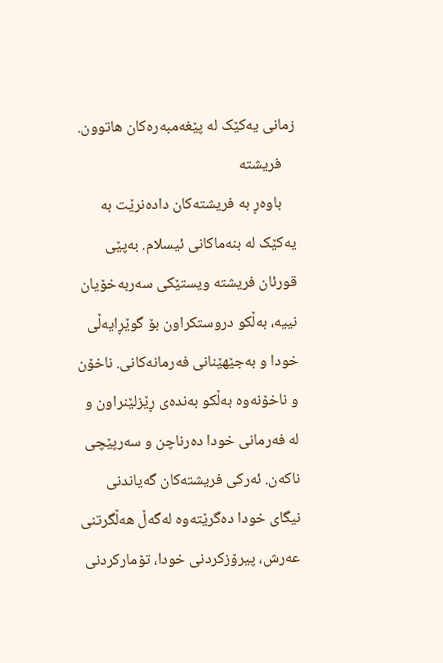زمانی یەکێک لە پێغەمبەرەکان ھاتوون.
    فریشتە
    باوەڕ بە فریشتەکان دادەنرێت بە یەکێک لە بنەماکانی ئیسلام. بەپێی قورئان فریشتە ویستێکی سەربەخۆیان نییە، بەڵکو دروستکراون بۆ گوێڕایەڵی خودا و بەجێھێنانی فەرمانەکانی. ناخۆن و ناخۆنەوە بەڵکو بەندەی ڕێزلێنراون و لە فەرمانی خودا دەرناچن و سەرپێچی ناکەن. ئەرکی فریشتەکان گەیاندنی نیگای خودا دەگرێتەوە لەگەڵ ھەڵگرتنی عەرش، پیرۆزکردنی خودا، تۆمارکردنی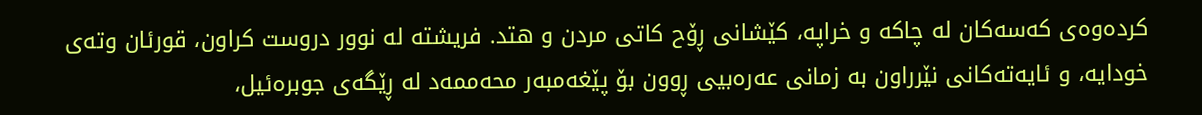کردەوەی کەسەکان لە چاکە و خراپە، کێشانی ڕۆح کاتی مردن و ھتد. فریشتە لە نوور دروست کراون، قورئان وتەی خودايە، و ئایەتەکانی نێرراون بە زمانی عەرەبیی ڕوون بۆ پێغەمبەر محەممەد لە ڕێگەی جوبرەئیل،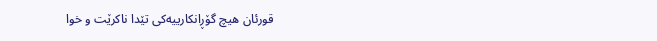قورئان ھیچ گۆڕانکارییەکی تێدا ناکرێت و خوا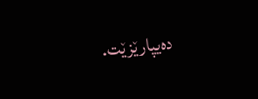دەیپارێزێت.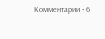Комментарии • 6